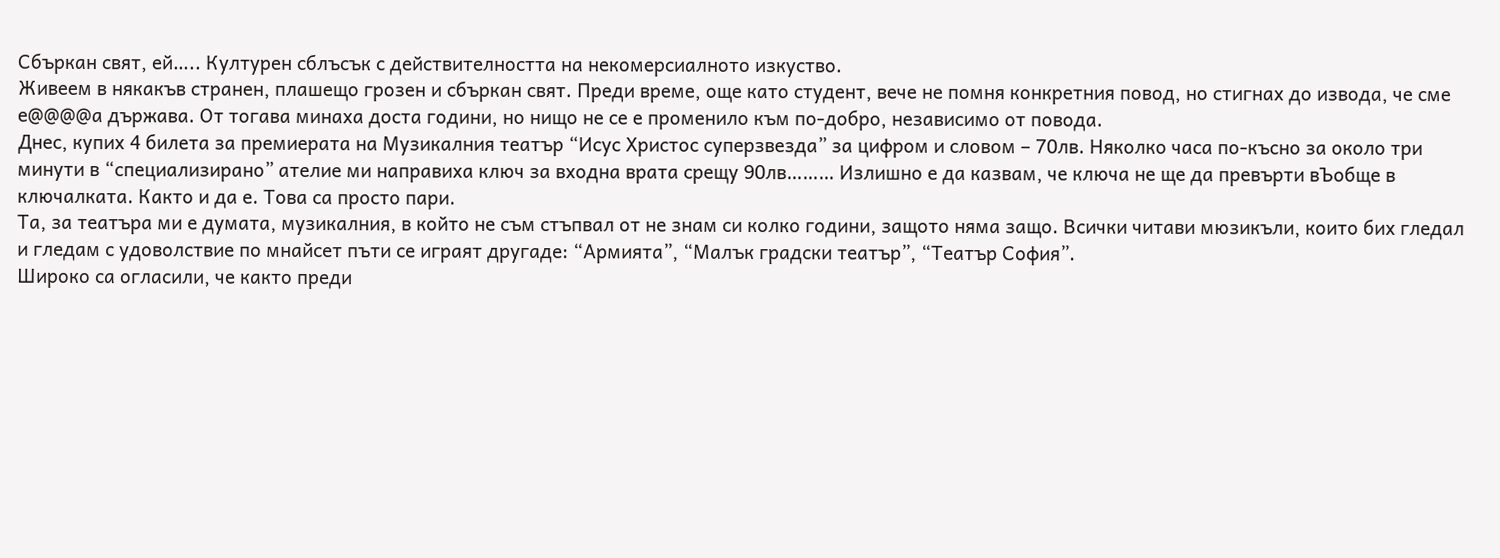Сбъркан свят, ей….. Културен сблъсък с действителността на некомерсиалното изкуство.
Живеем в някакъв странен, плашещо грозен и сбъркан свят. Преди време, още като студент, вече не помня конкретния повод, но стигнах до извода, че сме е@@@@а държава. От тогава минаха доста години, но нищо не се е променило към по-добро, независимо от повода.
Днес, купих 4 билета за премиерата на Музикалния театър “Исус Христос суперзвезда” за цифром и словом – 70лв. Няколко часа по-късно за около три минути в “специализирано” ателие ми направиха ключ за входна врата срещу 90лв……… Излишно е да казвам, че ключа не ще да превърти вЪобще в ключалката. Както и да е. Това са просто пари.
Та, за театъра ми е думата, музикалния, в който не съм стъпвал от не знам си колко години, защото няма защо. Всички читави мюзикъли, които бих гледал и гледам с удоволствие по мнайсет пъти се играят другаде: “Армията”, “Малък градски театър”, “Театър София”.
Широко са огласили, че както преди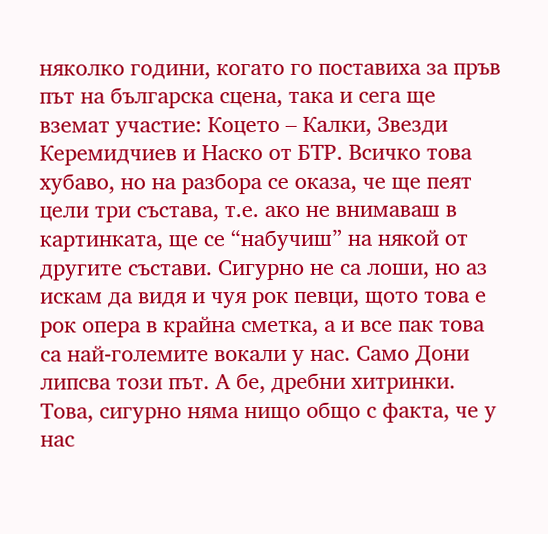няколко години, когато го поставиха за пръв път на българска сцена, така и сега ще вземат участие: Коцето – Калки, Звезди Керемидчиев и Наско от БТР. Всичко това хубаво, но на разбора се оказа, че ще пеят цели три състава, т.е. ако не внимаваш в картинката, ще се “набучиш” на някой от другите състави. Сигурно не са лоши, но аз искам да видя и чуя рок певци, щото това е рок опера в крайна сметка, а и все пак това са най-големите вокали у нас. Само Дони липсва този път. А бе, дребни хитринки. Това, сигурно няма нищо общо с факта, че у нас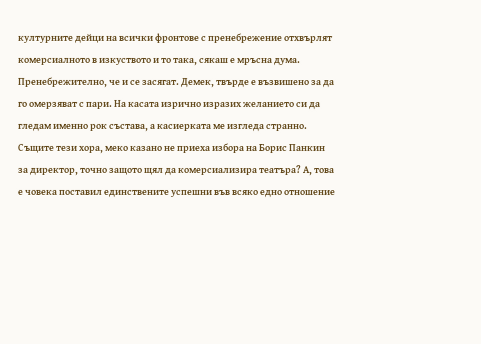културните дейци на всички фронтове с пренебрежение отхвърлят комерсиалното в изкуството и то така, сякаш е мръсна дума. Пренебрежително, че и се засягат. Демек, твърде е възвишено за да го омерзяват с пари. На касата изрично изразих желанието си да гледам именно рок състава, а касиерката ме изгледа странно. Същите тези хора, меко казано не приеха избора на Борис Панкин за директор, точно защото щял да комерсиализира театъра? А, това е човека поставил единствените успешни във всяко едно отношение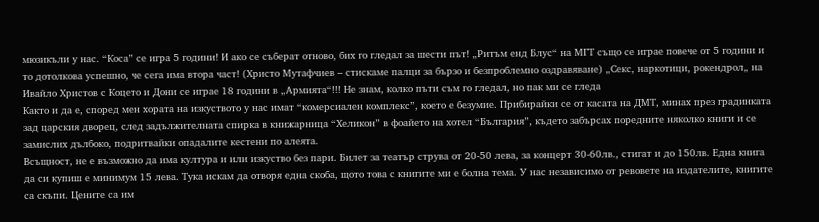мюзикъли у нас. “Коса” се игра 5 години! И ако се съберат отново, бих го гледал за шести път! „Ритъм енд Блус“ на МГТ също се играе повече от 5 години и то дотолкова успешно, че сега има втора част! (Христо Мутафчиев – стискаме палци за бързо и безпроблемно оздравяване) „Секс, наркотици, рокендрол„ на Ивайло Христов с Коцето и Дони се играе 18 години в „Армията“!!! Не знам, колко пъти съм го гледал, но пак ми се гледа
Както и да е, според мен хората на изкуството у нас имат “комерсиален комплекс”, което е безумие. Прибирайки се от касата на ДМТ, минах през градинката зад царския дворец, след задължителната спирка в книжарница “Хеликон” в фоайето на хотел “България”, където забърсах поредните няколко книги и се замислих дълбоко, подритвайки опадалите кестени по алеята.
Всъщност, не е възможно да има култура и или изкуство без пари. Билет за театър струва от 20-50 лева, за концерт 30-60лв., стигат и до 150лв. Една книга да си купиш е минимум 15 лева. Тука искам да отворя една скоба, щото това с книгите ми е болна тема. У нас независимо от ревовете на издателите, книгите са скъпи. Цените са им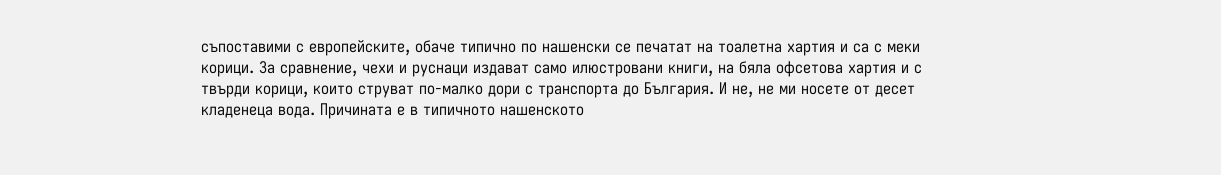съпоставими с европейските, обаче типично по нашенски се печатат на тоалетна хартия и са с меки корици. За сравнение, чехи и руснаци издават само илюстровани книги, на бяла офсетова хартия и с твърди корици, които струват по-малко дори с транспорта до България. И не, не ми носете от десет кладенеца вода. Причината е в типичното нашенското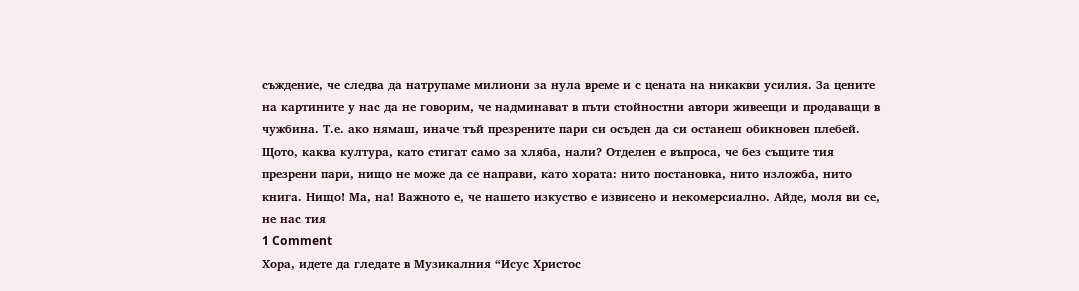съждение, че следва да натрупаме милиони за нула време и с цената на никакви усилия. За цените на картините у нас да не говорим, че надминават в пъти стойностни автори живеещи и продаващи в чужбина. Т.е. ако нямаш, иначе тъй презрените пари си осъден да си останеш обикновен плебей. Щото, каква култура, като стигат само за хляба, нали? Отделен е въпроса, че без същите тия презрени пари, нищо не може да се направи, като хората: нито постановка, нито изложба, нито книга. Нищо! Ма, на! Важното е, че нашето изкуство е извисено и некомерсиално. Айде, моля ви се, не нас тия
1 Comment
Хора, идете да гледате в Музикалния “Исус Христос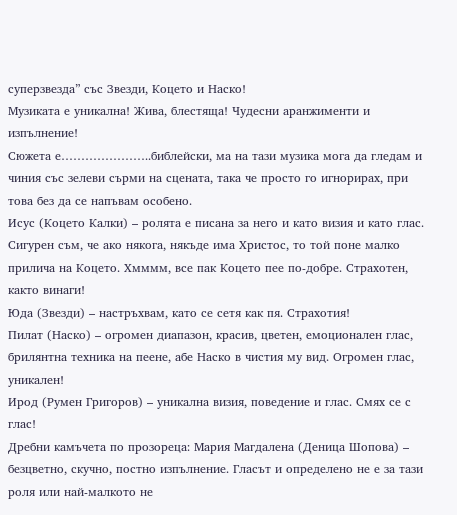суперзвезда” със Звезди, Коцето и Наско!
Музиката е уникална! Жива, блестяща! Чудесни аранжименти и изпълнение!
Сюжета е…………………..библейски, ма на тази музика мога да гледам и чиния със зелеви сърми на сцената, така че просто го игнорирах, при това без да се напъвам особено.
Исус (Коцето Калки) – ролята е писана за него и като визия и като глас. Сигурен съм, че ако някога, някъде има Христос, то той поне малко прилича на Коцето. Хмммм, все пак Коцето пее по-добре. Страхотен, както винаги!
Юда (Звезди) – настръхвам, като се сетя как пя. Страхотия!
Пилат (Наско) – огромен диапазон, красив, цветен, емоционален глас, брилянтна техника на пеене, абе Наско в чистия му вид. Огромен глас, уникален!
Ирод (Румен Григоров) – уникална визия, поведение и глас. Смях се с глас!
Дребни камъчета по прозореца: Мария Магдалена (Деница Шопова) – безцветно, скучно, постно изпълнение. Гласът и определено не е за тази роля или най-малкото не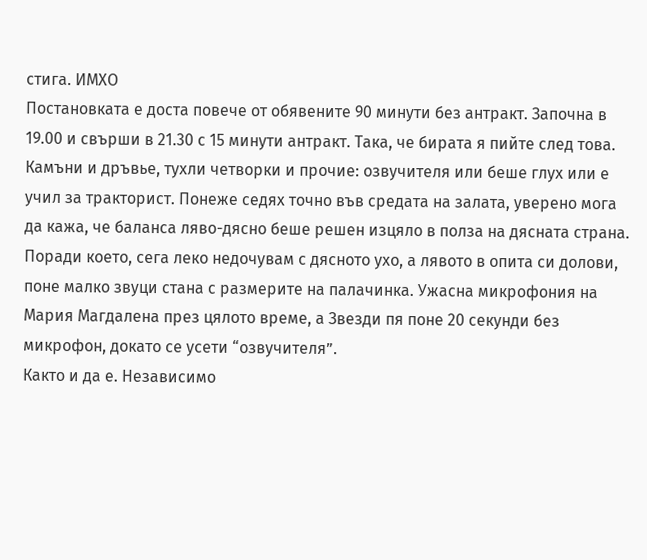стига. ИМХО
Постановката е доста повече от обявените 90 минути без антракт. Започна в 19.00 и свърши в 21.30 с 15 минути антракт. Така, че бирата я пийте след това.
Камъни и дръвье, тухли четворки и прочие: озвучителя или беше глух или е учил за тракторист. Понеже седях точно във средата на залата, уверено мога да кажа, че баланса ляво-дясно беше решен изцяло в полза на дясната страна. Поради което, сега леко недочувам с дясното ухо, а лявото в опита си долови, поне малко звуци стана с размерите на палачинка. Ужасна микрофония на Мария Магдалена през цялото време, а Звезди пя поне 20 секунди без микрофон, докато се усети “озвучителя”.
Както и да е. Независимо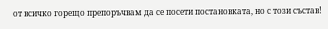от всичко горещо препоръчвам да се посети постановката, но с този състав!